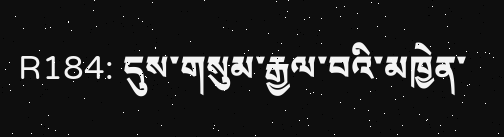R184: དུས་གསུམ་རྒྱལ་བའི་མཁྱེན་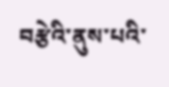བརྩེའི་ནུས་པའི་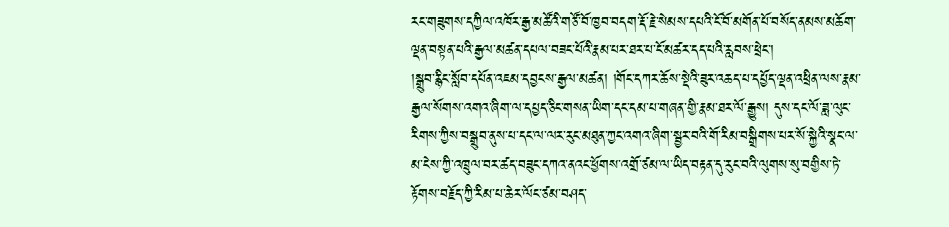རང་གཟུགས་དཀྱིལ་འཁོར་རྒྱ་མཚོའི་གཙོ་བོ་ཁྱབ་བདག་རྡོ་རྗེ་སེམས་དཔའི་ངོ་བོ་མགོན་པོ་བསོད་ནམས་མཆོག་ལྡན་བསྟན་པའི་རྒྱལ་མཚན་དཔལ་བཟང་པོའི་རྣམ་པར་ཐར་པ་ངོ་མཚར་དད་པའི་རླབས་ཕྲེང་།
།སྒྲུབ་རྙིང་སློབ་དཔོན་འཇམ་དབྱངས་རྒྱལ་མཚན། །གོང་དཀར་ཆོས་སྡེའི་ཟུར་འཆད་པ་དཔྱོད་ལྡན་འཕྲིན་ལས་རྣམ་རྒྱལ་སོགས་འགའ་ཞིག་ལ་དཔྱད་ཅིང་གསན་ཡིག་དང་དམ་པ་གཞན་གྱི་རྣམ་ཐར་ལོ་རྒྱུས། དུས་དང་ལོ་ཟླ་ལུང་རིགས་ཀྱིས་བསྒྲུབ་ནུས་པ་དང་ལ་ལར་རུང་མཐུན་ཀྱང་འགའ་ཞིག་སྦྱར་བའི་གོ་རིམ་བསྒྲིགས་པར་སོ་སྐྱེའི་སྣང་ལ་མ་ངེས་ཀྱི་འཁྲུལ་བར་ཚད་བཟུང་དཀའ་ནའང་ཕྱོགས་འགྲོ་ཙམ་ལ་ཡིད་བརྟན་དུ་རུང་བའི་ལུགས་སུ་བགྱིས་ཏེ་རྟོགས་བརྗོད་ཀྱི་རིམ་པ་ཆེར་ལོང་ཙམ་བཤད་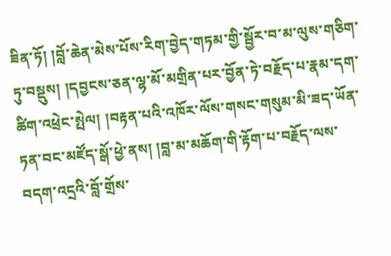ཟིན་ཏོ། །བློ་ཆེན་མེས་པོས་རིག་བྱེད་གཏམ་གྱི་སྦྱོར་བ་མ་ལུས་གཅིག་ཏུ་བསྡུས། །དབྱངས་ཅན་ལྷ་མོ་མགྲིན་པར་བྱོན་ཏེ་བརྗོད་པ་རྣམ་དག་ཚིག་འཕྲེང་སྤེལ། །བརྟན་པའི་འཁོར་ལོས་གསང་གསུམ་མི་ཟད་ཡོན་ཏན་བང་མཛོད་སྒོ་ཕྱེ་ནས། །བླ་མ་མཆོག་གི་རྟོག་པ་བརྗོད་ལས་བདག་འདྲའི་བློ་གྲོས་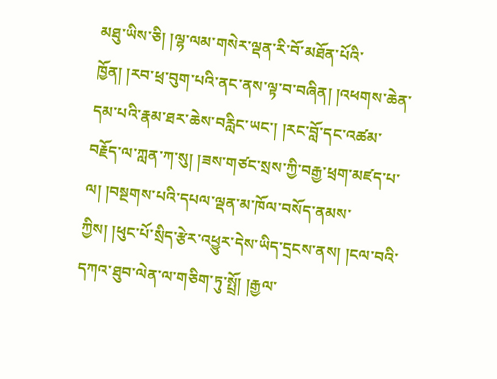མཐུ་ཡིས་ཅི། །ལྷ་ལམ་གསེར་ལྡན་རི་བོ་མཐོན་པོའི་ཁྱོན། །རབ་ཕྲ་བུག་པའི་ནང་ནས་ལྟ་བ་བཞིན། །འཕགས་ཆེན་དམ་པའི་རྣམ་ཐར་ཆེས་བརླིང་ཡང་། །རང་བློ་དང་འཚམ་བརྗོད་ལ་ཀླན་ཀ་སུ། །ཟས་གཙང་སྲས་ཀྱི་བརྒྱ་ཕྲག་མཛད་པ་ལ། །བསྔགས་པའི་དཔལ་ལྡན་མ་ཁོལ་བསོད་ནམས་ཀྱིས། །ཕུང་པོ་སྲིད་རྩེར་འཕྱུར་དེས་ཡིད་དྲངས་ནས། །ངལ་བའི་དཀའ་ཐུབ་ལེན་ལ་གཅིག་ཏུ་སྤྲོ། །རྒྱལ་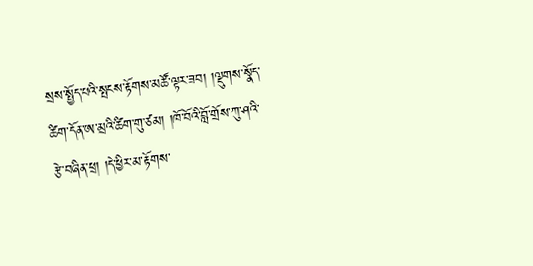སྲས་སྤྱོད་པའི་སྤངས་རྟོགས་མཚོ་ལྟར་ཟབ། །ལྡུགས་སྣོད་ཚིག་དོན་ཨ་མྲའི་ཚིག་གུ་ཙམ། །ཁོ་བོའི་བློ་གྲོས་ཀུ་ཤའི་རྩེ་བཞིན་ཕྲ། །དེ་ཕྱིར་མ་རྟོགས་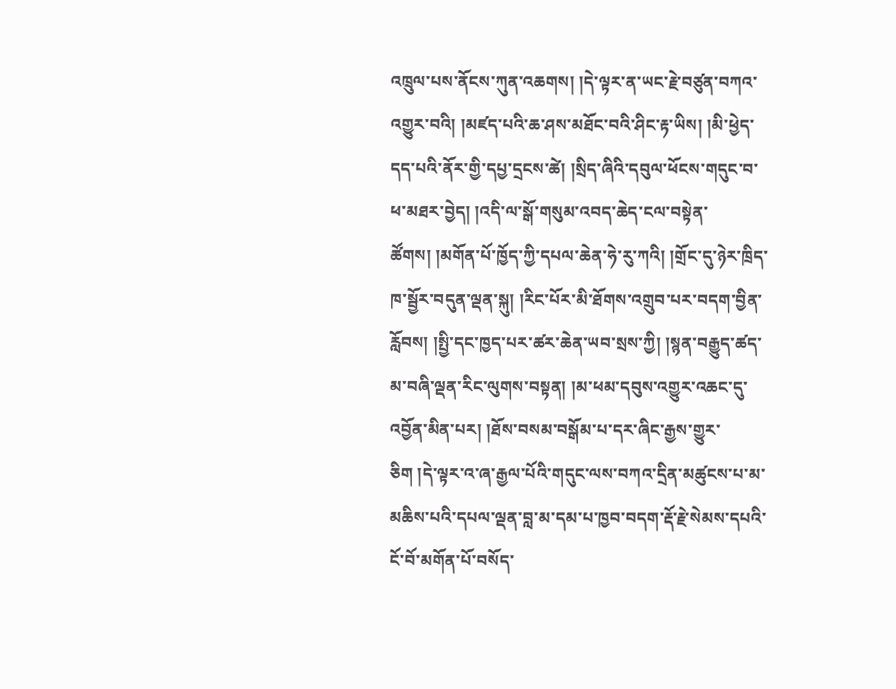འཁྲུལ་པས་ནོངས་ཀུན་འཆགས། །དེ་ལྟར་ན་ཡང་རྗེ་བཙུན་བཀའ་འགྱུར་བའི། །མཛད་པའི་ཆ་ཤས་མཐོང་བའི་ཤིང་རྟ་ཡིས། །མི་ཕྱེད་དད་པའི་ནོར་གྱི་དཔྱ་དྲངས་ཚེ། །སྲིད་ཞིའི་དབུལ་ཕོངས་གདུང་བ་ཕ་མཐར་བྱེད། །འདི་ལ་སྒོ་གསུམ་འབད་ཆེད་ངལ་བསྟེན་ཚོགས། །མགོན་པོ་ཁྱོད་ཀྱི་དཔལ་ཆེན་ཧེ་རུ་ཀའི། །གྲོང་དུ་ཉེར་ཁྲིད་ཁ་སྦྱོར་བདུན་ལྡན་སྐུ། །རིང་པོར་མི་ཐོགས་འགྲུབ་པར་བདག་བྱིན་རློབས། །སྤྱི་དང་ཁྱད་པར་ཚར་ཆེན་ཡབ་སྲས་ཀྱི། །སྙན་བརྒྱུད་ཚད་མ་བཞི་ལྡན་རིང་ལུགས་བསྟན། །མ་ཕམ་དབུས་འགྱུར་འཆང་དུ་འབྱོན་མིན་པར། །ཐོས་བསམ་བསྒོམ་པ་དར་ཞིང་རྒྱས་གྱུར་ཅིག །དེ་ལྟར་འ་ཞ་རྒྱལ་པོའི་གདུང་ལས་བཀའ་དྲིན་མཚུངས་པ་མ་མཆིས་པའི་དཔལ་ལྡན་བླ་མ་དམ་པ་ཁྱབ་བདག་རྡོ་རྗེ་སེམས་དཔའི་ངོ་བོ་མགོན་པོ་བསོད་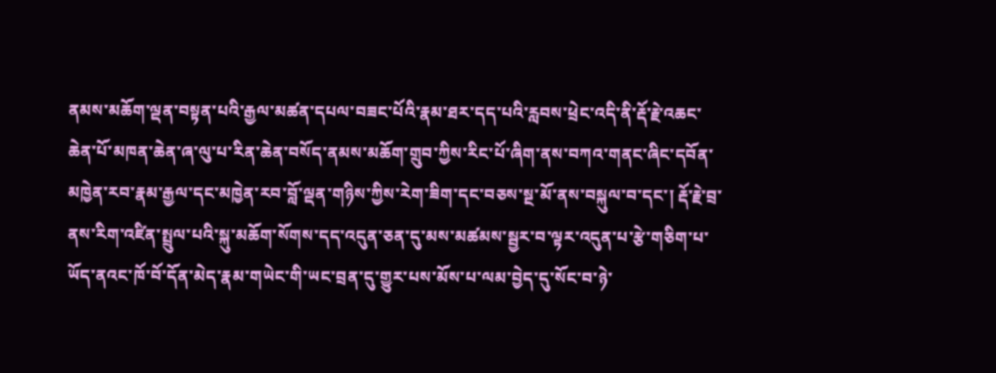ནམས་མཆོག་ལྡན་བསྟན་པའི་རྒྱལ་མཚན་དཔལ་བཟང་པོའི་རྣམ་ཐར་དད་པའི་རླབས་ཕྲེང་འདི་ནི་རྡོ་རྗེ་འཆང་ཆེན་པོ་མཁན་ཆེན་ཞ་ལུ་པ་རིན་ཆེན་བསོད་ནམས་མཆོག་གྲུབ་ཀྱིས་རིང་པོ་ཞིག་ནས་བཀའ་གནང་ཞིང་དབོན་མཁྱེན་རབ་རྣམ་རྒྱལ་དང་མཁྱེན་རབ་བློ་ལྡན་གཉིས་ཀྱིས་རེག་ཟིག་དང་བཅས་སྔ་མོ་ནས་བསྐུལ་བ་དང་། རྡོ་རྗེ་བྲ་ནས་རིག་འཛིན་སྤྲུལ་པའི་སྐུ་མཆོག་སོགས་དད་འདུན་ཅན་དུ་མས་མཚམས་སྦྱར་བ་ལྟར་འདུན་པ་རྩེ་གཅིག་པ་ཡོད་ནའང་ཁོ་བོ་དོན་མེད་རྣམ་གཡེང་གི་ཡང་བྲན་དུ་གྱུར་པས་མོས་པ་ལམ་བྱེད་དུ་སོང་བ་ཉེ་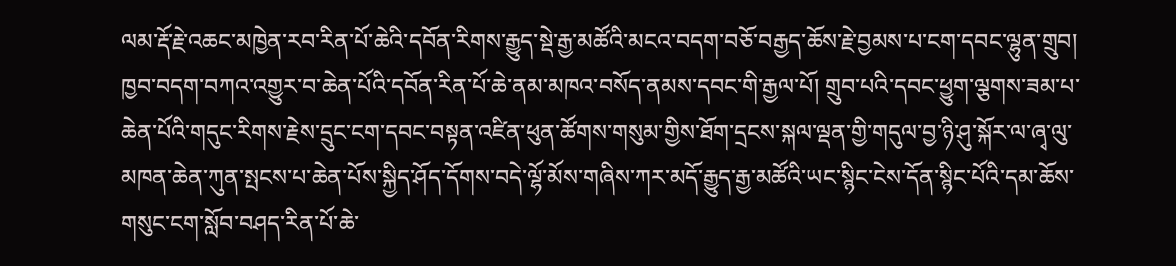ལམ་རྡོ་རྗེ་འཆང་མཁྱེན་རབ་རིན་པོ་ཆེའི་དབོན་རིགས་རྒྱུད་སྡེ་རྒྱ་མཚོའི་མངའ་བདག་བཅོ་བརྒྱད་ཆོས་རྗེ་བྱམས་པ་ངག་དབང་ལྷུན་གྲུབ། ཁྱབ་བདག་བཀའ་འགྱུར་བ་ཆེན་པོའི་དབོན་རིན་པོ་ཆེ་ནམ་མཁའ་བསོད་ནམས་དབང་གི་རྒྱལ་པོ། གྲུབ་པའི་དབང་ཕྱུག་ལྕགས་ཟམ་པ་ཆེན་པོའི་གདུང་རིགས་རྗེས་དྲུང་ངག་དབང་བསྟན་འཛིན་ཕུན་ཚོགས་གསུམ་གྱིས་ཐོག་དྲངས་སྐལ་ལྡན་གྱི་གདུལ་བྱ་ཉི་ཤུ་སྐོར་ལ་ཞྭ་ལུ་མཁན་ཆེན་ཀུན་སྤངས་པ་ཆེན་པོས་སྐྱིད་ཤོད་དོགས་བདེ་ལྷོ་མོས་གཞིས་ཀར་མདོ་རྒྱུད་རྒྱ་མཚོའི་ཡང་སྙིང་ངེས་དོན་སྙིང་པོའི་དམ་ཆོས་གསུང་ངག་སློབ་བཤད་རིན་པོ་ཆེ་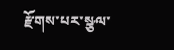རྫོགས་པར་སྩལ་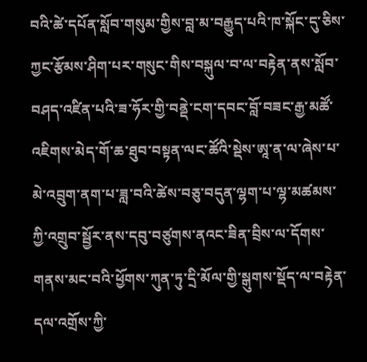བའི་ཚེ་དཔོན་སློབ་གསུམ་གྱིས་བླ་མ་བརྒྱུད་པའི་ཁ་སྐོང་དུ་ཅིས་ཀྱང་རྩོམས་ཤིག་པར་གསུང་གིས་བསྐུལ་བ་ལ་བརྟེན་ནས་སློབ་བཤད་འཛིན་པའི་ཟ་ཧོར་གྱི་བནྡེ་ངག་དབང་བློ་བཟང་རྒྱ་མཚོ་འཇིགས་མེད་གོ་ཆ་ཐུབ་བསྟན་ལང་ཚོའི་སྡེས་ཨཱ་ན་ལ་ཞེས་པ་མེ་འབྲུག་ནག་པ་ཟླ་བའི་ཚེས་བཅུ་བདུན་ལྷག་པ་ལྷ་མཚམས་ཀྱི་འགྲུབ་སྦྱོར་ནས་དབུ་བཙུགས་ནའང་ཟིན་བྲིས་ལ་དོགས་གནས་མང་བའི་ཕྱོགས་ཀུན་ཏུ་དྲི་མོལ་གྱི་སྒུགས་སྡོད་ལ་བརྟེན་དལ་འགྲོས་ཀྱི་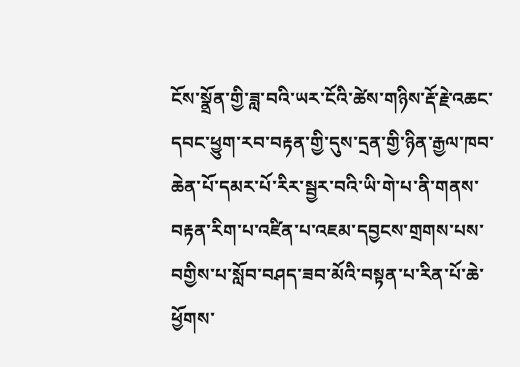ངོས་སྣྲོན་གྱི་ཟླ་བའི་ཡར་ངོའི་ཚེས་གཉིས་རྡོ་རྗེ་འཆང་དབང་ཕྱུག་རབ་བརྟན་གྱི་དུས་དྲན་གྱི་ཉིན་རྒྱལ་ཁབ་ཆེན་པོ་དམར་པོ་རིར་སྦྱར་བའི་ཡི་གེ་པ་ནི་གནས་བརྟན་རིག་པ་འཛིན་པ་འཇམ་དབྱངས་གྲགས་པས་བགྱིས་པ་སློབ་བཤད་ཟབ་མོའི་བསྟན་པ་རིན་པོ་ཆེ་ཕྱོགས་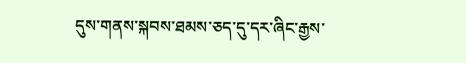དུས་གནས་སྐབས་ཐམས་ཅད་དུ་དར་ཞིང་རྒྱས་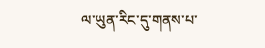ལ་ཡུན་རིང་དུ་གནས་པ་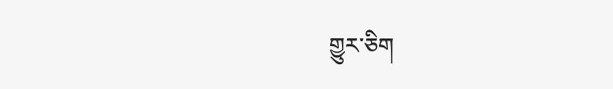གྱུར་ཅིག